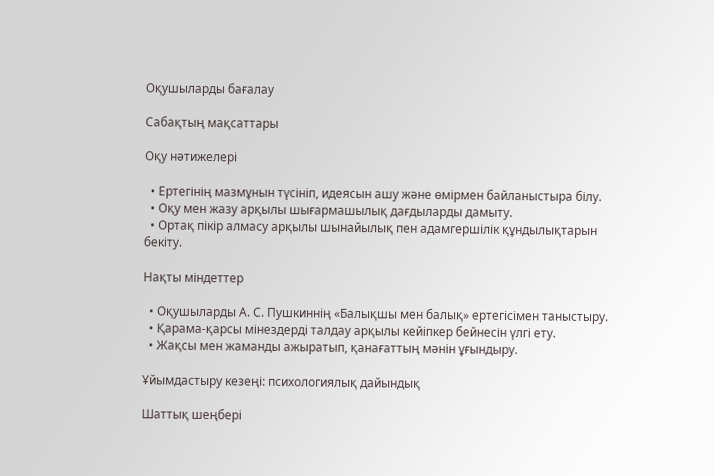Оқушыларды бағалау

Сабақтың мақсаттары

Оқу нәтижелері

  • Ертегінің мазмұнын түсініп, идеясын ашу және өмірмен байланыстыра білу.
  • Оқу мен жазу арқылы шығармашылық дағдыларды дамыту.
  • Ортақ пікір алмасу арқылы шынайылық пен адамгершілік құндылықтарын бекіту.

Нақты міндеттер

  • Оқушыларды А. С. Пушкиннің «Балықшы мен балық» ертегісімен таныстыру.
  • Қарама-қарсы мінездерді талдау арқылы кейіпкер бейнесін үлгі ету.
  • Жақсы мен жаманды ажыратып, қанағаттың мәнін ұғындыру.

Ұйымдастыру кезеңі: психологиялық дайындық

Шаттық шеңбері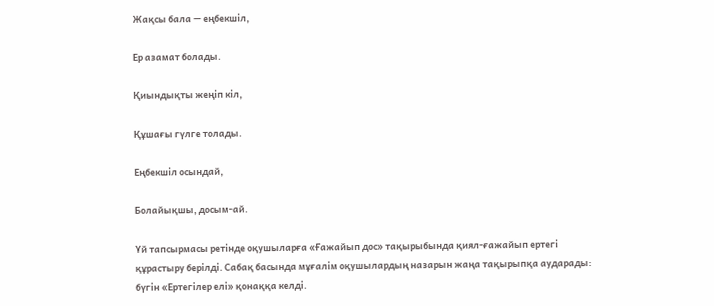Жақсы бала — еңбекшіл,

Ер азамат болады.

Қиындықты жеңіп кіл,

Құшағы гүлге толады.

Еңбекшіл осындай,

Болайықшы, досым-ай.

Үй тапсырмасы ретінде оқушыларға «Ғажайып дос» тақырыбында қиял-ғажайып ертегі құрастыру берілді. Сабақ басында мұғалім оқушылардың назарын жаңа тақырыпқа аударады: бүгін «Ертегілер елі» қонаққа келді.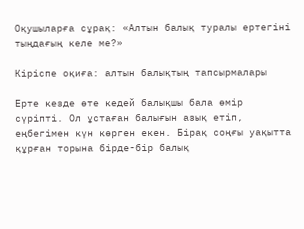Оқушыларға сұрақ: «Алтын балық туралы ертегіні тыңдағың келе ме?»

Кіріспе оқиға: алтын балықтың тапсырмалары

Ерте кезде өте кедей балықшы бала өмір сүріпті. Ол ұстаған балығын азық етіп, еңбегімен күн көрген екен. Бірақ соңғы уақытта құрған торына бірде-бір балық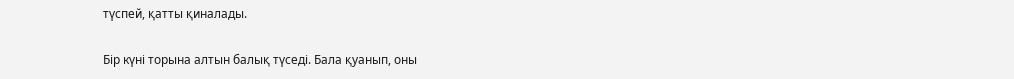түспей, қатты қиналады.

Бір күні торына алтын балық түседі. Бала қуанып, оны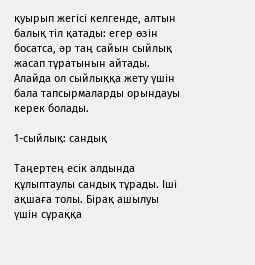қуырып жегісі келгенде, алтын балық тіл қатады: егер өзін босатса, әр таң сайын сыйлық жасап тұратынын айтады. Алайда ол сыйлыққа жету үшін бала тапсырмаларды орындауы керек болады.

1-сыйлық: сандық

Таңертең есік алдында құлыптаулы сандық тұрады. Іші ақшаға толы. Бірақ ашылуы үшін сұраққа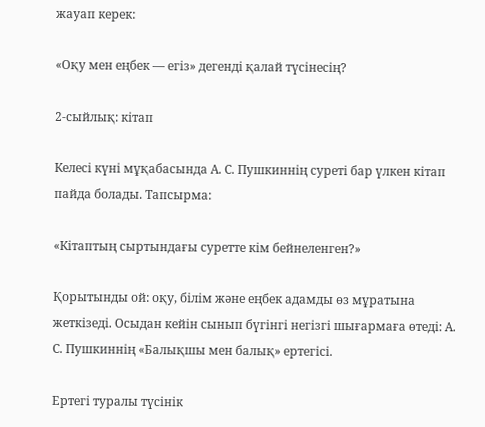жауап керек:

«Оқу мен еңбек — егіз» дегенді қалай түсінесің?

2-сыйлық: кітап

Келесі күні мұқабасында А. С. Пушкиннің суреті бар үлкен кітап пайда болады. Тапсырма:

«Кітаптың сыртындағы суретте кім бейнеленген?»

Қорытынды ой: оқу, білім және еңбек адамды өз мұратына жеткізеді. Осыдан кейін сынып бүгінгі негізгі шығармаға өтеді: А. С. Пушкиннің «Балықшы мен балық» ертегісі.

Ертегі туралы түсінік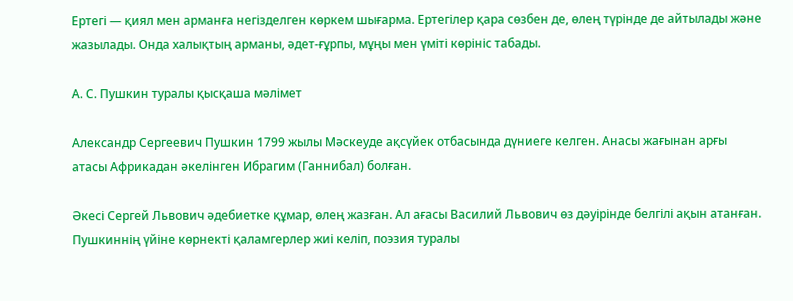Ертегі — қиял мен арманға негізделген көркем шығарма. Ертегілер қара сөзбен де, өлең түрінде де айтылады және жазылады. Онда халықтың арманы, әдет-ғұрпы, мұңы мен үміті көрініс табады.

А. С. Пушкин туралы қысқаша мәлімет

Александр Сергеевич Пушкин 1799 жылы Мәскеуде ақсүйек отбасында дүниеге келген. Анасы жағынан арғы атасы Африкадан әкелінген Ибрагим (Ганнибал) болған.

Әкесі Сергей Львович әдебиетке құмар, өлең жазған. Ал ағасы Василий Львович өз дәуірінде белгілі ақын атанған. Пушкиннің үйіне көрнекті қаламгерлер жиі келіп, поэзия туралы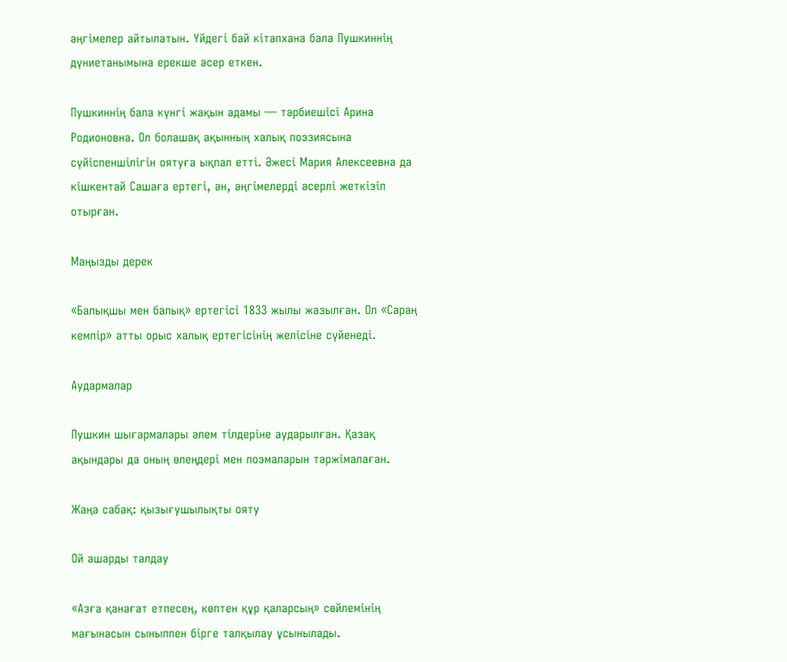әңгімелер айтылатын. Үйдегі бай кітапхана бала Пушкиннің дүниетанымына ерекше әсер еткен.

Пушкиннің бала күнгі жақын адамы — тәрбиешісі Арина Родионовна. Ол болашақ ақынның халық поэзиясына сүйіспеншілігін оятуға ықпал етті. Әжесі Мария Алексеевна да кішкентай Сашаға ертегі, ән, әңгімелерді әсерлі жеткізіп отырған.

Маңызды дерек

«Балықшы мен балық» ертегісі 1833 жылы жазылған. Ол «Сараң кемпір» атты орыс халық ертегісінің желісіне сүйенеді.

Аудармалар

Пушкин шығармалары әлем тілдеріне аударылған. Қазақ ақындары да оның өлеңдері мен поэмаларын тәржімалаған.

Жаңа сабақ: қызығушылықты ояту

Ой ашарды талдау

«Азға қанағат етпесең, көптен құр қаларсың» сөйлемінің мағынасын сыныппен бірге талқылау ұсынылады.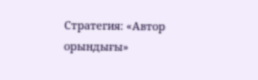Стратегия: «Автор орындығы»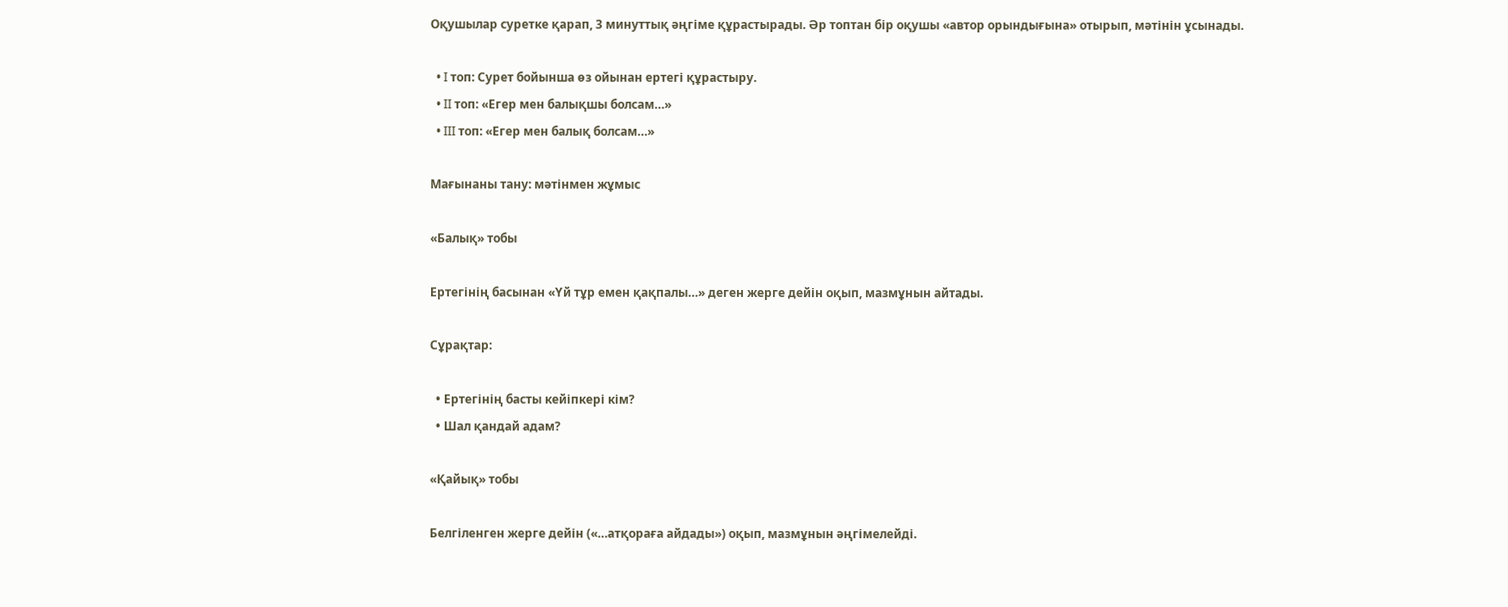Оқушылар суретке қарап, 3 минуттық әңгіме құрастырады. Әр топтан бір оқушы «автор орындығына» отырып, мәтінін ұсынады.

  • I топ: Сурет бойынша өз ойынан ертегі құрастыру.
  • II топ: «Егер мен балықшы болсам…»
  • III топ: «Егер мен балық болсам…»

Мағынаны тану: мәтінмен жұмыс

«Балық» тобы

Ертегінің басынан «Үй тұр емен қақпалы…» деген жерге дейін оқып, мазмұнын айтады.

Сұрақтар:

  • Ертегінің басты кейіпкері кім?
  • Шал қандай адам?

«Қайық» тобы

Белгіленген жерге дейін («…атқораға айдады») оқып, мазмұнын әңгімелейді.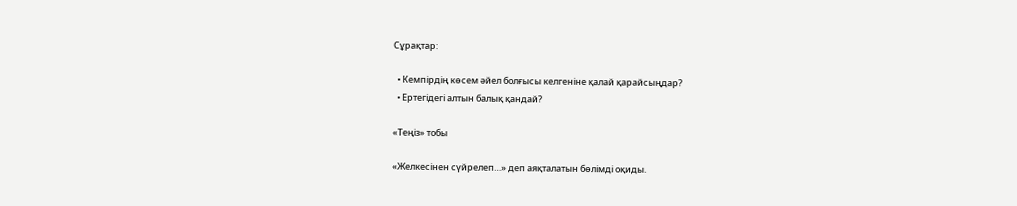Сұрақтар:

  • Кемпірдің көсем әйел болғысы келгеніне қалай қарайсыңдар?
  • Ертегідегі алтын балық қандай?

«Теңіз» тобы

«Желкесінен сүйрелеп…» деп аяқталатын бөлімді оқиды.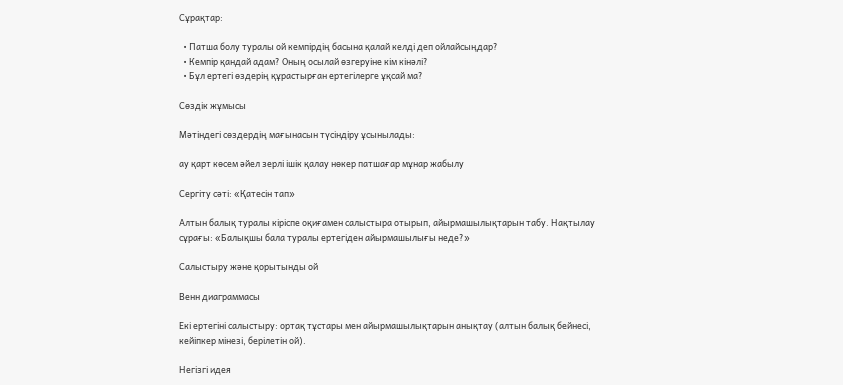Сұрақтар:

  • Патша болу туралы ой кемпірдің басына қалай келді деп ойлайсыңдар?
  • Кемпір қандай адам? Оның осылай өзгеруіне кім кінәлі?
  • Бұл ертегі өздерің құрастырған ертегілерге ұқсай ма?

Сөздік жұмысы

Мәтіндегі сөздердің мағынасын түсіндіру ұсынылады:

ау қарт көсем әйел зерлі ішік қалау нөкер патшағар мұнар жабылу

Сергіту сәті: «Қатесін тап»

Алтын балық туралы кіріспе оқиғамен салыстыра отырып, айырмашылықтарын табу. Нақтылау сұрағы: «Балықшы бала туралы ертегіден айырмашылығы неде?»

Салыстыру және қорытынды ой

Венн диаграммасы

Екі ертегіні салыстыру: ортақ тұстары мен айырмашылықтарын анықтау (алтын балық бейнесі, кейіпкер мінезі, берілетін ой).

Негізгі идея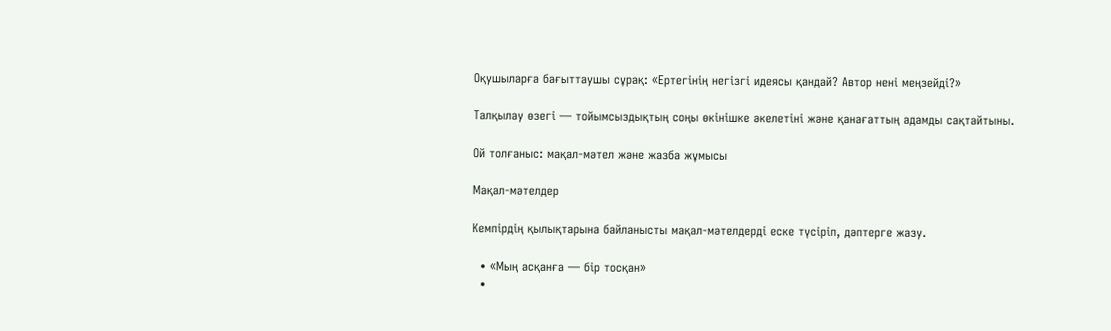Оқушыларға бағыттаушы сұрақ: «Ертегінің негізгі идеясы қандай? Автор нені меңзейді?»

Талқылау өзегі — тойымсыздықтың соңы өкінішке әкелетіні және қанағаттың адамды сақтайтыны.

Ой толғаныс: мақал-мәтел және жазба жұмысы

Мақал-мәтелдер

Кемпірдің қылықтарына байланысты мақал-мәтелдерді еске түсіріп, дәптерге жазу.

  • «Мың асқанға — бір тосқан»
  •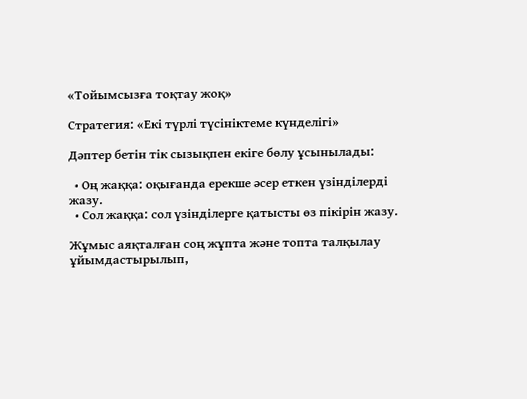«Тойымсызға тоқтау жоқ»

Стратегия: «Екі түрлі түсініктеме күнделігі»

Дәптер бетін тік сызықпен екіге бөлу ұсынылады:

  • Оң жаққа: оқығанда ерекше әсер еткен үзінділерді жазу.
  • Сол жаққа: сол үзінділерге қатысты өз пікірін жазу.

Жұмыс аяқталған соң жұпта және топта талқылау ұйымдастырылып,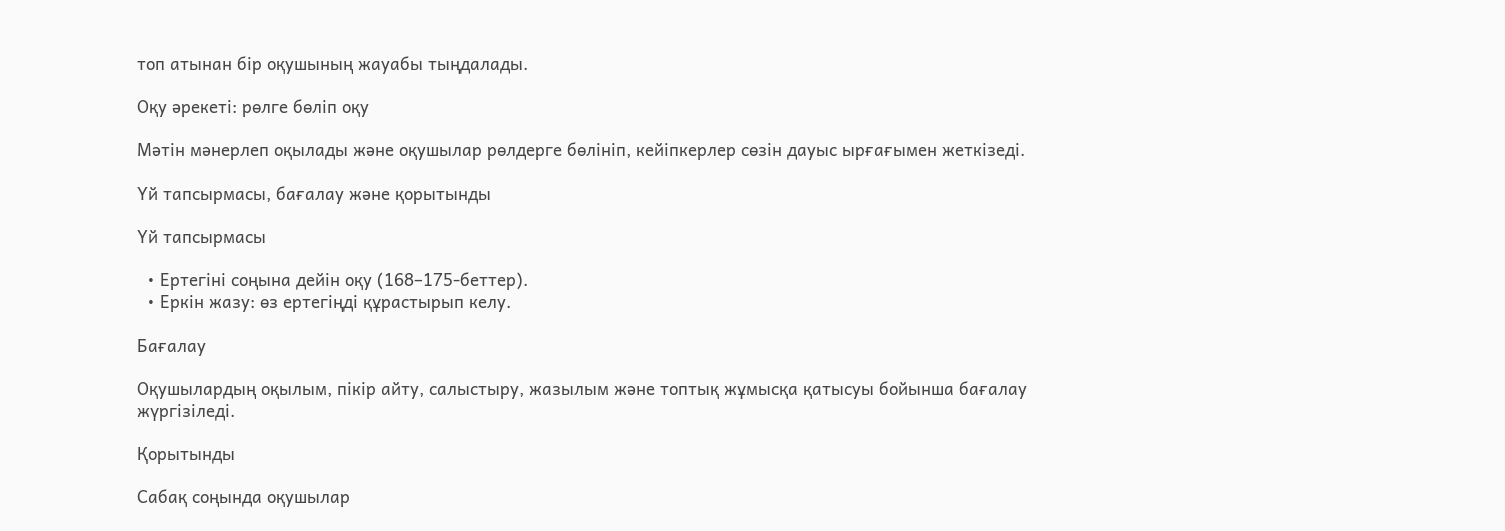топ атынан бір оқушының жауабы тыңдалады.

Оқу әрекеті: рөлге бөліп оқу

Мәтін мәнерлеп оқылады және оқушылар рөлдерге бөлініп, кейіпкерлер сөзін дауыс ырғағымен жеткізеді.

Үй тапсырмасы, бағалау және қорытынды

Үй тапсырмасы

  • Ертегіні соңына дейін оқу (168–175-беттер).
  • Еркін жазу: өз ертегіңді құрастырып келу.

Бағалау

Оқушылардың оқылым, пікір айту, салыстыру, жазылым және топтық жұмысқа қатысуы бойынша бағалау жүргізіледі.

Қорытынды

Сабақ соңында оқушылар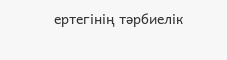ертегінің тәрбиелік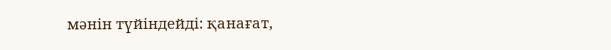мәнін түйіндейді: қанағат,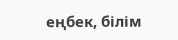еңбек, білім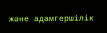және адамгершілік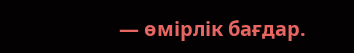— өмірлік бағдар.